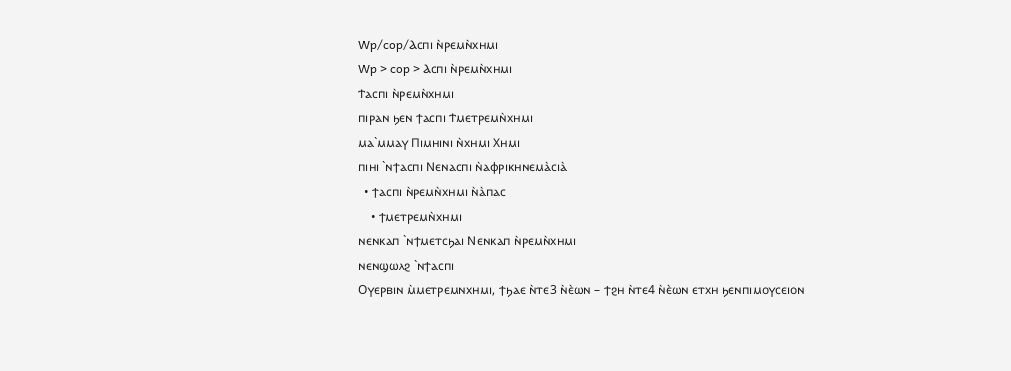Wp/cop/Ⲁⲥⲡⲓ ⲛ̀ⲣⲉⲙⲛ̀ⲭⲏⲙⲓ
Wp > cop > Ⲁⲥⲡⲓ ⲛ̀ⲣⲉⲙⲛ̀ⲭⲏⲙⲓ
Ϯⲁⲥⲡⲓ ⲛ̀ⲣⲉⲙⲛ̀ⲭⲏⲙⲓ
ⲡⲓⲣⲁⲛ ϧⲉⲛ ϯⲁⲥⲡⲓ Ϯⲙⲉⲧⲣⲉⲙⲛ̀ⲭⲏⲙⲓ
ⲙⲁ`ⲙⲙⲁⲩ Ⲡⲓⲙⲏⲓⲛⲓ ⲛ̀ⲭⲏⲙⲓ Ⲭⲏⲙⲓ
ⲡⲓⲏⲓ `ⲛϯⲁⲥⲡⲓ Ⲛⲉⲛⲁⲥⲡⲓ ⲛ̀ⲁⲫⲣⲓⲕⲏⲛⲉⲙⲁ̀ⲥⲓⲁ̀
  • ϯⲁⲥⲡⲓ ⲛ̀ⲣⲉⲙⲛ̀ⲭⲏⲙⲓ ⲛ̀ⲁ̀ⲡⲁⲥ
    • ϯⲙⲉⲧⲣⲉⲙⲛ̀ⲭⲏⲙⲓ
ⲛⲉⲛⲕⲁⲡ `ⲛϯⲙⲉⲧⲥϧⲁⲓ Ⲛⲉⲛⲕⲁⲡ ⲛ̀ⲣⲉⲙⲛ̀ⲭⲏⲙⲓ
ⲛⲉⲛϣⲱⲗϩ `ⲛϯⲁⲥⲡⲓ
Oⲩⲉⲣⲃⲓⲛ ⲙ̀ⲙⲉⲧⲣⲉⲙⲛⲭⲏⲙⲓ, ϯϧⲁⲉ ⲛ̀ⲧⲉ3 ⲛ̀ⲉ̀ⲱⲛ – ϯϩⲏ ⲛ̀ⲧⲉ4 ⲛ̀ⲉ̀ⲱⲛ ⲉⲧⲭⲏ ϧⲉⲛⲡⲓⲙⲟⲩⲥⲉⲓⲟⲛ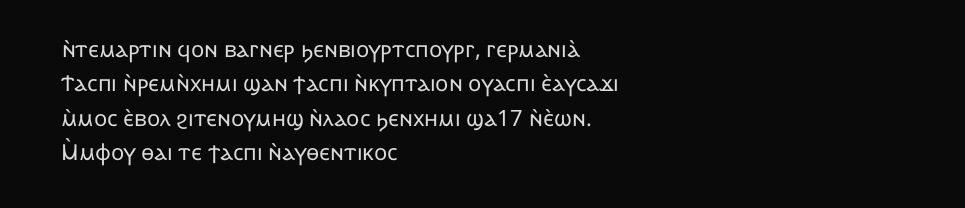ⲛ̀ⲧⲉⲙⲁⲣⲧⲓⲛ ϥⲟⲛ ⲃⲁⲅⲛⲉⲣ ϧⲉⲛⲃⲓⲟⲩⲣⲧⲥⲡⲟⲩⲣⲅ, ⲅⲉⲣⲙⲁⲛⲓⲁ̀
Ϯⲁⲥⲡⲓ ⲛ̀ⲣⲉⲙⲛ̀ⲭⲏⲙⲓ ϣⲁⲛ ϯⲁⲥⲡⲓ ⲛ̀ⲕⲩⲡⲧⲁⲓⲟⲛ ⲟⲩⲁⲥⲡⲓ ⲉ̀ⲁⲩⲥⲁϫⲓ ⲙ̀ⲙⲟⲥ ⲉ̀ⲃⲟⲗ ϩⲓⲧⲉⲛⲟⲩⲙⲏϣ ⲛ̀ⲗⲁⲟⲥ ϧⲉⲛⲭⲏⲙⲓ ϣⲁ17 ⲛ̀ⲉ̀ⲱⲛ. Ⲙ̀ⲙⲫⲟⲩ ⲑⲁⲓ ⲧⲉ ϯⲁⲥⲡⲓ ⲛ̀ⲁⲩⲑⲉⲛⲧⲓⲕⲟⲥ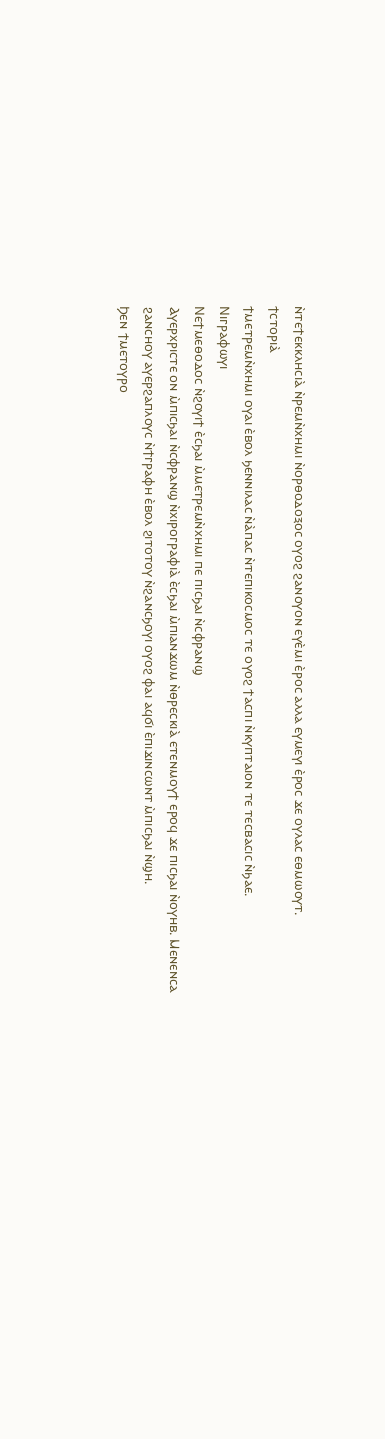ⲛ̀ⲧⲉϯⲉⲕⲕⲗⲏⲥⲓⲁ̀ ⲛ̀ⲣⲉⲙⲛ̀ⲭⲏⲙⲓ ⲛ̀ⲟⲣⲑⲟⲇⲟⲝⲟⲥ ⲟⲩⲟϩ ϩⲁⲛⲟⲩⲟⲛ ⲉⲩⲉ̀ⲙⲓ ⲉ̀ⲣⲟⲥ ⲁⲗⲗⲁ ⲉⲩⲙⲉⲩⲓ ⲉ̀ⲣⲟⲥ ϫⲉ ⲟⲩⲗⲁⲥ ⲉⲑⲙⲱⲟⲩⲧ.
ϯⲥⲧⲟⲣⲓⲁ̀
ϯⲙⲉⲧⲣⲉⲙⲛ̀ⲭⲏⲙⲓ ⲟⲩⲁⲓ ⲉ̀ⲃⲟⲗ ϧⲉⲛⲛⲓⲗⲁⲥ ⲛ̀ⲁ̀ⲡⲁⲥ ⲛ̀ⲧⲉⲡⲓⲕⲟⲥⲙⲟⲥ ⲧⲉ oⲩⲟϩ ϯⲁⲥⲡⲓ ⲛ̀ⲕⲩⲡⲧⲁⲓⲟⲛ ⲧⲉ ⲧⲉⲥⲃⲁⲥⲓⲥ ⲛ̀ϧⲁⲉ.
Ⲛⲓⲅⲣⲁⲫⲱⲩⲓ
Ⲛⲉϯⲙⲉⲑⲟⲇⲟⲥ ⲛ̀ϩⲟⲩⲓϯ ⲉ̀ⲥϧⲁⲓ ⲙ̀ⲙⲉⲧⲣⲉⲙⲛ̀ⲭⲏⲙⲓ ⲡⲉ ⲡⲓⲥϧⲁⲓ ⲛ̀ⲥⲫⲣⲁⲛϣ
Ⲁⲩⲉⲣⲭⲣⲓⲥⲧⲉ ⲟⲛ ⲙ̀ⲡⲓⲥϧⲁⲓ ⲛ̀ⲥⲫⲣⲁⲛϣ ⲛ̀ⲭⲓⲣⲟⲅⲣⲁⲫⲓⲁ̀ ⲉ̀ⲥϧⲁⲓ ⲙ̀ⲡⲓⲁⲛϫⲱⲙ ⲛ̀ⲑⲣⲉⲥⲕⲓⲁ̀ ⲉⲧⲉⲛⲙⲟⲩϯ ⲉⲣⲟϥ ϫⲉ ⲡⲓⲥϧⲁⲓ ⲛ̀ⲟⲩⲏⲃ. Ⲙⲉⲛⲉⲛⲥⲁ ϩⲁⲛⲥⲏⲟⲩ ⲁⲩⲉⲣϩⲁⲡⲗⲟⲩⲥ ⲛ̀ϯⲅⲣⲁⲫⲏ ⲉ̀ⲃⲟⲗ ϩⲓⲧⲟⲧⲟⲩ ⲛ̀ϩⲁⲛⲥϧⲟⲩⲓ ⲟⲩⲟϩ ⲫⲁⲓ ⲁϥϭⲓ ⲉ̀ⲡⲓϫⲓⲛⲥⲱⲛⲧ ⲙ̀ⲡⲓⲥϧⲁⲓ ⲛ̀ϣⲏ.
Ϧⲉⲛ ϯⲙⲉⲧⲟⲩⲣⲟ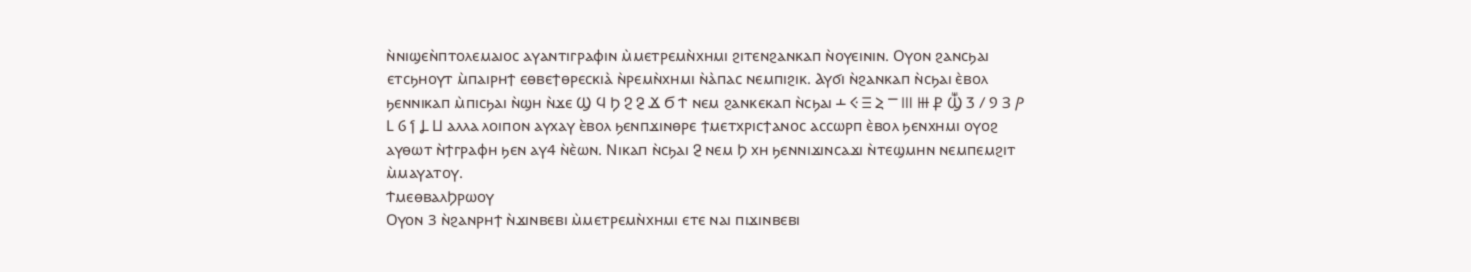ⲛ̀ⲛⲓϣⲉⲛ̀ⲡⲧⲟⲗⲉⲙⲁⲓⲟⲥ ⲁⲩⲁⲛⲧⲓⲅⲣⲁⲫⲓⲛ ⲙ̀ⲙⲉⲧⲣⲉⲙⲛ̀ⲭⲏⲙⲓ ϩⲓⲧⲉⲛϩⲁⲛⲕⲁⲡ ⲛ̀ⲟⲩⲉⲓⲛⲓⲛ. Ⲟⲩⲟⲛ ϩⲁⲛⲥϧⲁⲓ ⲉⲧⲥϧⲏⲟⲩⲧ ⲙ̀ⲡⲁⲓⲣⲏϯ ⲉⲑⲃⲉϯⲑⲣⲉⲥⲕⲓⲁ̀ ⲛ̀ⲣⲉⲙⲛ̀ⲭⲏⲙⲓ ⲛ̀ⲁ̀ⲡⲁⲥ ⲛⲉⲙⲡⲓϩⲓⲕ. Ⲁⲩϭⲓ ⲛ̀ϩⲁⲛⲕⲁⲡ ⲛ̀ⲥϧⲁⲓ ⲉ̀ⲃⲟⲗ ϧⲉⲛⲛⲓⲕⲁⲡ ⲙ̀ⲡⲓⲥϧⲁⲓ ⲛ̀ϣⲏ ⲛ̀ϫⲉ Ϣ Ϥ Ϧ Ϩ Ⳉ Ϫ Ϭ Ϯ ⲛⲉⲙ ϩⲁⲛⲕⲉⲕⲁⲡ ⲛ̀ⲥϧⲁⲓ Ⲳ Ⲵ Ⲷ Ⲹ Ⲻ Ⲽ Ⲿ Ⳁ Ⳃ Ⳅ Ⳇ Ⳋ Ⳍ Ⳏ Ⳑ Ⳓ Ⳕ Ⳗ Ⳙ ⲁⲗⲗⲁ ⲗⲟⲓⲡⲟⲛ ⲁⲩⲭⲁⲩ ⲉ̀ⲃⲟⲗ ϧⲉⲛⲡϫⲓⲛⲑⲣⲉ ϯⲙⲉⲧⲭⲣⲓⲥϯⲁⲛⲟⲥ ⲁⲥⲥⲱⲣⲡ ⲉ̀ⲃⲟⲗ ϧⲉⲛⲭⲏⲙⲓ ⲟⲩⲟϩ ⲁⲩⲑⲱⲧ ⲛ̀ϯⲅⲣⲁⲫⲏ ϧⲉⲛ ⲁⲩ4 ⲛ̀ⲉ̀ⲱⲛ. Ⲛⲓⲕⲁⲡ ⲛ̀ⲥϧⲁⲓ Ⳉ ⲛⲉⲙ Ϧ ⲭⲏ ϧⲉⲛⲛⲓϫⲓⲛⲥⲁϫⲓ ⲛ̀ⲧⲉϣⲙⲏⲛ ⲛⲉⲙⲡⲉⲙϩⲓⲧ ⲙ̀ⲙⲁⲩⲁⲧⲟⲩ.
ϮⲙⲉⲑⲃⲁⲗϦⲣⲱⲟⲩ
Ⲟⲩⲟⲛ 3 ⲛ̀ϩⲁⲛⲣⲏϯ ⲛ̀ϫⲓⲛⲃⲉⲃⲓ ⲙ̀ⲙⲉⲧⲣⲉⲙⲛ̀ⲭⲏⲙⲓ ⲉⲧⲉ ⲛⲁⲓ ⲡⲓϫⲓⲛⲃⲉⲃⲓ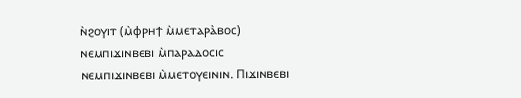ⲛ̀ϩⲟⲩⲓⲧ (ⲙ̀ⲫⲣⲏϯ ⲙ̀ⲙⲉⲧⲁⲣⲁ̀ⲃⲟⲥ) ⲛⲉⲙⲡⲓϫⲓⲛⲃⲉⲃⲓ ⲙ̀ⲡⲁⲣⲁⲇⲟⲥⲓⲥ ⲛⲉⲙⲡⲓϫⲓⲛⲃⲉⲃⲓ ⲙ̀ⲙⲉⲧⲟⲩⲉⲓⲛⲓⲛ. Ⲡⲓϫⲓⲛⲃⲉⲃⲓ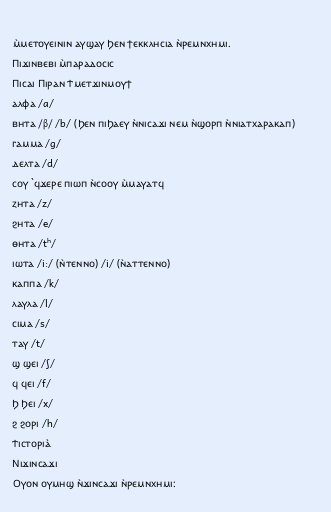ⲙ̀ⲙⲉⲧⲟⲩⲉⲓⲛⲓⲛ ⲁⲩϣⲁⲩ Ϧⲉⲛ ϯⲉⲕⲕⲗⲏⲥⲓⲁ ⲛ̀ⲣⲉⲙⲛⲭⲏⲙⲓ.
Ⲡⲓϫⲓⲛⲃⲉⲃⲓ ⲙ̀ⲡⲁⲣⲁⲇⲟⲥⲓⲥ
Ⲡⲓⲥⲁⲓ Ⲡⲓⲣⲁⲛ Ϯⲙⲉⲧϫⲓⲛⲙⲟⲩϯ
ⲁⲗⲫⲁ /a/
ⲃⲏⲧⲁ /β/ /b/ (Ϧⲉⲛ ⲡⲓϦⲁⲉⲩ ⲛ̀ⲛⲓⲥⲁϫⲓ ⲛⲉⲙ ⲛ̀ϣⲟⲣⲡ ⲛ̀ⲛⲓⲁⲧⲭⲁⲣⲁⲕⲁⲡ)
ⲅⲁⲙⲙⲁ /g/
ⲇⲉⲗⲧⲁ /d/
ⲥⲟⲩ `ϥϫⲉⲣⲉ ⲡⲓⲱⲡ ⲛ̀ⲥⲟⲟⲩ ⲙ̀ⲙⲁⲩⲁⲧϥ
ⲍⲏⲧⲁ /z/
ϩⲏⲧⲁ /e/
ⲑⲏⲧⲁ /tʰ/
ⲓⲱⲧⲁ /i:/ (ⲛ̀ⲧⲉⲛⲛⲟ) /i/ (ⲛ̀ⲁⲧⲧⲉⲛⲛⲟ)
ⲕⲁⲡⲡⲁ /k/
ⲗⲁⲩⲗⲁ /l/
ⲥⲓⲙⲁ /s/
ⲧⲁⲩ /t/
ϣ ϣⲉⲓ /ʃ/
ϥ ϥⲉⲓ /f/
Ϧ Ϧⲉⲓ /x/
ϩ ϩⲟⲣⲓ /h/
Ϯⲓⲥⲧⲟⲣⲓⲁ̀
Ⲛⲓϫⲓⲛⲥⲁϫⲓ
Ⲟⲩⲟⲛ ⲟⲩⲙⲏϣ ⲛ̀ϫⲓⲛⲥⲁϫⲓ ⲛ̀ⲣⲉⲙⲛⲭⲏⲙⲓ: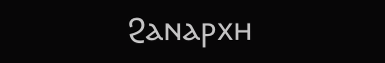Ϩⲁⲛⲁⲣⲭⲏ